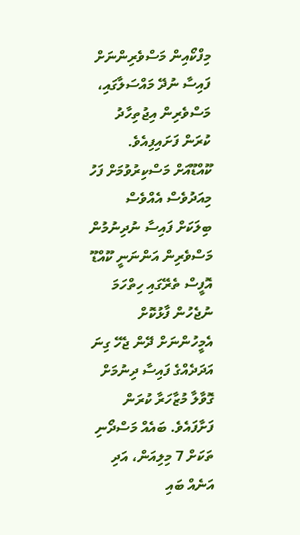މިފްކޯއިން މަސްވެރިންނަށް ފައިސާ ނުދޭ މައްސަލާގައި، މަސްވެރިން އިޖުތިހާދު ކުރަން ފަށައިފިއެވެ. ކޫއްޑޫއަށް މަސްކިރުވުމަށް ފަހު މިއަދުވެސް އެއްވެސް ބިލަކަށް ފައިސާ ނުދިނުމުން މަސްވެރިން އަންނަނީ ކޫއްޑޫ އޮފީސް ތެރޭގައި ހިތްހަމަ ނުޖެހުން ފާޅުކޮށް އެމީހުންނަށް ދޭން ޖެހޭ ގިނަ އަދަދެއްގެ ފައިސާ ދިނުމަށް ގޮވާލާ މުޒާހަރާ ކުރަން ފަށާފައެވެ. ބައެއް މަސްދޯނި ތަކަށް 7 މިލިއަން، އަދި އަނެއް ބައި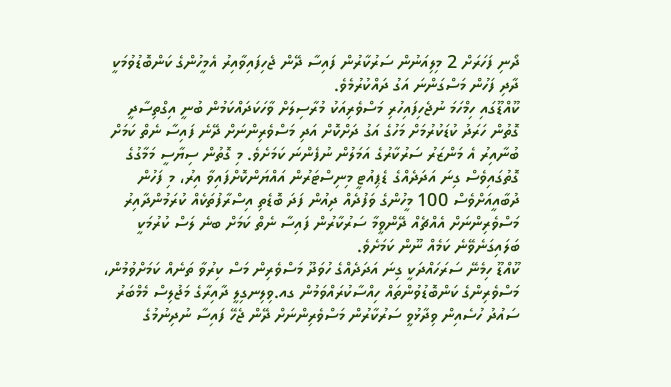ދޯނި ފަހަރަށް 2 މިލިއަނުން ސަރުކާރުން ފައިސާ ދޭން ޖެހިފައިވާއިރު އެމީހުންގެ ކަންބޮޑުވުމަކީ ދާދި ފަހުން މަސްގަންނަ އަގު ދައްކުރުމެވެ.
ކޫއްޑޫގައި ހިމްހަމަ ނުޖެހިފައިހުރި މަސްވެރިއަކު މުރާސިލަށް ވާހަކަދައްކަމުން ބުނީ އިގްތިސާދީ ގޮތުން ހަރަދު ކުޑަކުރުމަށް މަހުގެ އަގު ދަށްކޮށް އަދި މަސްވެރިންނަށް ދޭނެ ފައިސާ ނެތް ކަމަށް ބުނާއިރު އެ މަންޒަރު ސަރުކާރުގެ އަމަލުން ނުފެންނަ ކަމަށެވެ. މި ގޮތުން ސިޔާސީ މަމާގުގެ ގޮތުގައިވެސް ގިނަ އަދަދެއްގެ ޑެޕިއުޓީ މިނިސްޓަރުން އައްޔަންކޮށްފައިވާ އިރު، މި ފަހުން ދުބާއީއަށްވެސް 100 މީހުންގެ ވަފުދެއް ދިއުން ފަދަ ބޮޑެތި އިސްރާފުތަކެއް ކުރަމުންދާއިރު މަސްވެރިންނަށް އެއްޗެއް ދޭންވީމާ ސަރުކާރުން ފައިސާ ނެތް ކަމަށް ބނެ ލަސް ކުރުމަކީ ބަލައިގަނެވޭނެ ކަމެއް ނޫން ކަމަށެވެ.
ކޫއްޑޫ ހިމެނޭ ސަރަހައްދަކީ ގިނަ އަދަދެއްގެ ހުވަދޫ މަސްވެރިން މަސް ކިރުވާ ތަނެއް ކަމަށްވުމުން، މަސްވެރިންގެ ކަންބޮޑުވުންތައް ހިއްސާކުރައްވަމުން ގއ.ވިލިނގިލީ ދާއިރާގެ މަޖުލިސް މެމްބަރު ސައުދު ހުސެއިން ވިދާޅުވީ ސަރުކާރުން މަސްވެރިންނަށް ދޭން ޖެހޭ ފައިސާ ނުދިނުމުގެ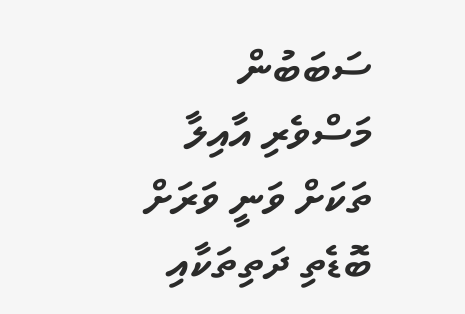ސަބަބުން މަސްވެރި އާއިލާ ތަކަށް ވަނީ ވަރަށް ބޮޑެތި ދަތިތަކާއި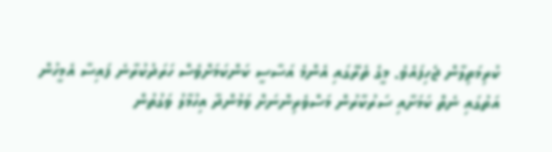ކުރިމަތިލާން ޖެހިފައެވެ. މީގެ ތެރޭގައި އެންމެ އަސާސީ ކަންކަމަށްވެސް ހަރަދުކުރާނެ ފައިސާ އެމީހުން އަތުގައި ނެތް ކަމަށާއި ސަރުކާރުން މަސްވެރިންނަށް ވަމުންދާ އިހުމާލު ވަގުތުން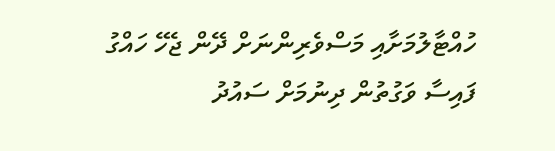ހުއްޓާލުމަށާއި މަސްވެރިންނަށް ދޭން ޖެހޭ ހައްގު ފައިސާ ވަގުތުން ދިނުމަށް ސައުދު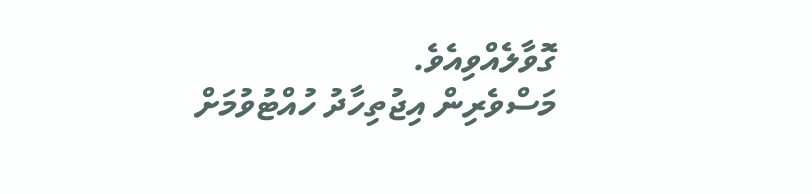ގޮވާލެއްވިއެވެ.
މަސްވެރިން އިޖުތިހާދު ހުއްޓުވުމަށް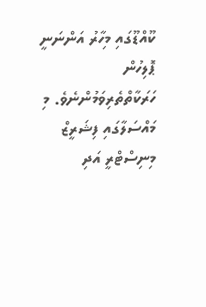ކޫއްޑޫގައި މިހާރު އަންނަނީ ޕޮލިހުން ހަރަކާތްތެރިވަމުންނެވެ. މި މައްސަލާގައި ފިޝަރީޒް މިނިސްޓްރީ އަދި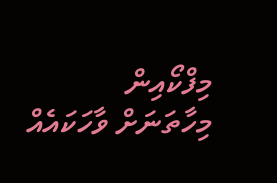މިފްކޯއިން މިހާތަނަށް ވާހަކައެއް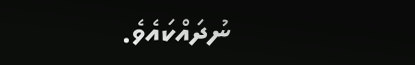ނުދައްކައެވެ.